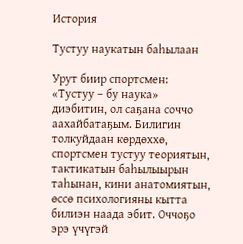История

Тустуу наукатын баһылаан

Урут биир спортсмен: «Тустуу – бу наука» диэбитин, ол саҕана соччо аахайбатаҕым. Билигин толкуйдаан көрдөххө, спортсмен тустуу теориятын, тактикатын баһылыырын таһынан, кини анатомиятын, өссө психологияны кытта билиэн наада эбит. Оччоҕо эрэ үчүгэй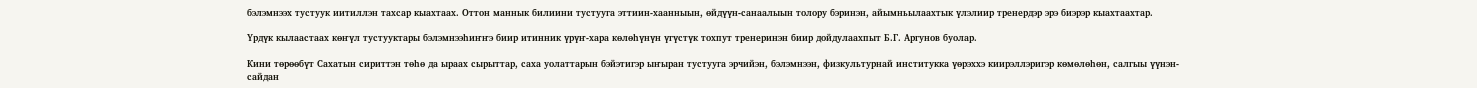бэлэмнээх тустуук иитиллэн тахсар кыахтаах. Оттон маннык билиини тустууга эттиин-хаанныын, өйдүүн-санаалыын толору бэринэн, айымньылаахтык үлэлиир тренердэр эрэ биэрэр кыахтаахтар.

Үрдүк кылаастаах көҥүл тустууктары бэлэмнээһиҥҥэ биир итинник үрүҥ-хара көлөһүнүн үгүстүк тохпут тренеринэн биир дойдулаахпыт Б.Г. Аргунов буолар.

Кини төрөөбүт Сахатын сириттэн төһө да ыраах сырыттар, саха уолаттарын бэйэтигэр ыҥыран тустууга эрчийэн, бэлэмнээн, физкультурнай институкка үөрэххэ киирэллэригэр көмөлөһөн, салгыы үүнэн-сайдан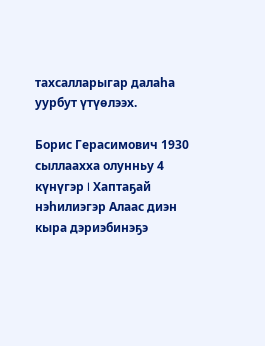тахсалларыгар далаһа уурбут үтүөлээх.

Борис Герасимович 1930 сыллаахха олунньу 4 күнүгэр I Хаптаҕай нэһилиэгэр Алаас диэн кыра дэриэбинэҕэ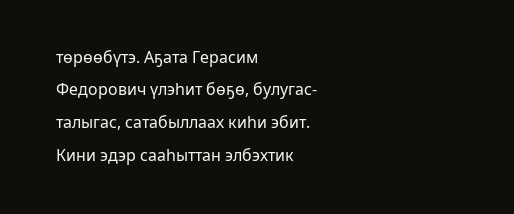төрөөбүтэ. Аҕата Герасим Федорович үлэһит бөҕө, булугас-талыгас, сатабыллаах киһи эбит. Кини эдэр сааһыттан элбэхтик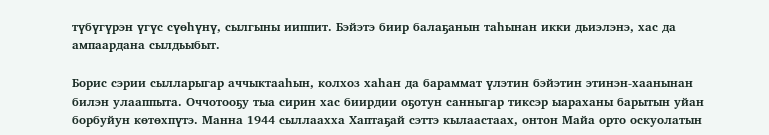түбүгүрэн үгүс сүөһүнү, сылгыны ииппит. Бэйэтэ биир балаҕанын таһынан икки дьиэлэнэ, хас да ампаардана сылдьыбыт.

Борис сэрии сылларыгар аччыктааһын, колхоз хаһан да бараммат үлэтин бэйэтин этинэн-хаанынан билэн улааппыта. Оччотооҕу тыа сирин хас биирдии оҕотун санныгар тиксэр ыараханы барытын уйан борбуйун көтөхпүтэ. Манна 1944 сыллаахха Хаптаҕай сэттэ кылаастаах, онтон Майа орто оскуолатын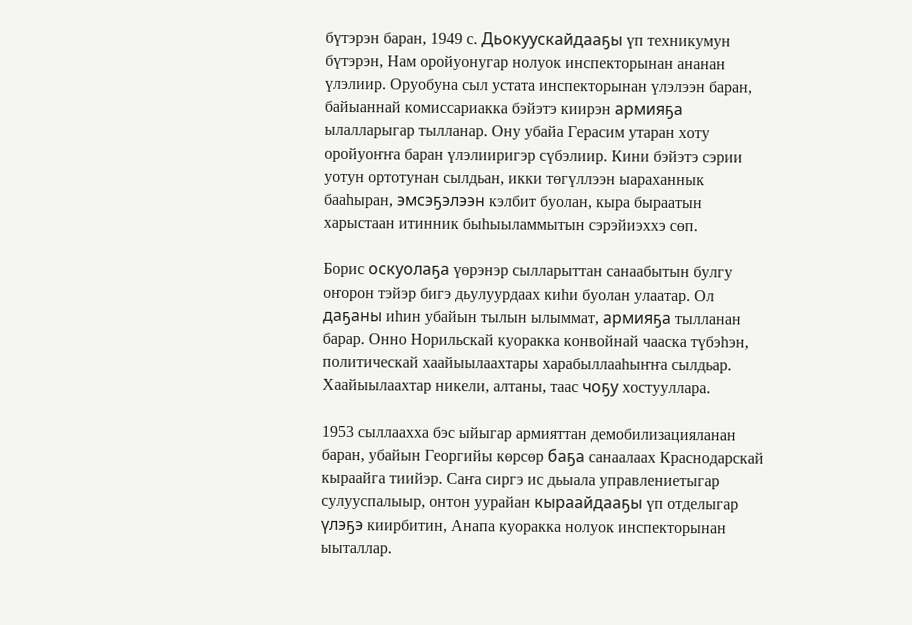бүтэрэн баран, 1949 с. Дьокуускайдааҕы үп техникумун бүтэрэн, Нам оройуонугар нолуок инспекторынан ананан үлэлиир. Оруобуна сыл устата инспекторынан үлэлээн баран, байыаннай комиссариакка бэйэтэ киирэн армияҕа ылалларыгар тылланар. Ону убайа Герасим утаран хоту оройуоҥҥа баран үлэлииригэр сүбэлиир. Кини бэйэтэ сэрии уотун ортотунан сылдьан, икки төгүллээн ыараханнык бааһыран, эмсэҕэлээн кэлбит буолан, кыра быраатын харыстаан итинник быһыыламмытын сэрэйиэххэ сөп.

Борис оскуолаҕа үөрэнэр сылларыттан санаабытын булгу оҥорон тэйэр бигэ дьулуурдаах киһи буолан улаатар. Ол даҕаны иһин убайын тылын ылыммат, армияҕа тылланан барар. Онно Норильскай куоракка конвойнай чааска түбэһэн, политическай хаайыылаахтары харабыллааһыҥҥа сылдьар. Хаайыылаахтар никели, алтаны, таас чоҕу хостууллара.

1953 сыллаахха бэс ыйыгар армияттан демобилизацияланан баран, убайын Георгийы көрсөр баҕа санаалаах Краснодарскай кыраайга тиийэр. Саҥа сиргэ ис дьыала управлениетыгар сулууспалыыр, онтон уурайан кыраайдааҕы үп отделыгар үлэҕэ киирбитин, Анапа куоракка нолуок инспекторынан ыыталлар.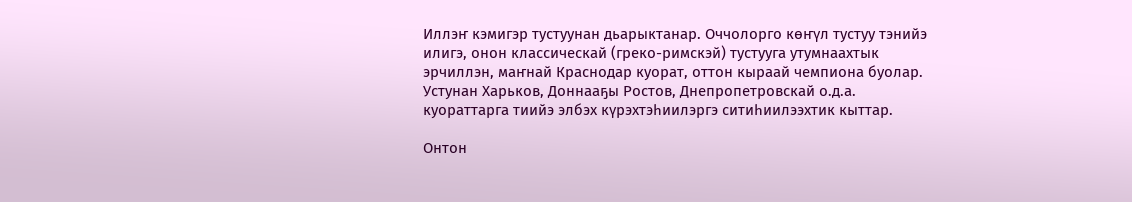Иллэҥ кэмигэр тустуунан дьарыктанар. Оччолорго көҥүл тустуу тэнийэ илигэ, онон классическай (греко-римскэй) тустууга утумнаахтык эрчиллэн, маҥнай Краснодар куорат, оттон кыраай чемпиона буолар. Устунан Харьков, Доннааҕы Ростов, Днепропетровскай о.д.а. куораттарга тиийэ элбэх күрэхтэһиилэргэ ситиһиилээхтик кыттар.

Онтон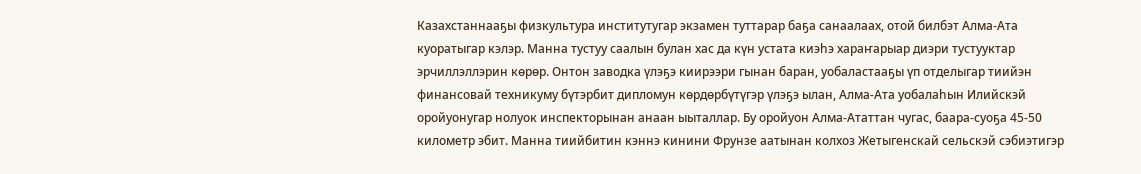Казахстаннааҕы физкультура институтугар экзамен туттарар баҕа санаалаах, отой билбэт Алма-Ата куоратыгар кэлэр. Манна тустуу саалын булан хас да күн устата киэһэ хараҥарыар диэри тустууктар эрчиллэллэрин көрөр. Онтон заводка үлэҕэ киирээри гынан баран, уобаластааҕы үп отделыгар тиийэн финансовай техникуму бүтэрбит дипломун көрдөрбүтүгэр үлэҕэ ылан, Алма-Ата уобалаһын Илийскэй оройуонугар нолуок инспекторынан анаан ыыталлар. Бу оройуон Алма-Ататтан чугас, баара-суоҕа 45-50 километр эбит. Манна тиийбитин кэннэ кинини Фрунзе аатынан колхоз Жетыгенскай сельскэй сэбиэтигэр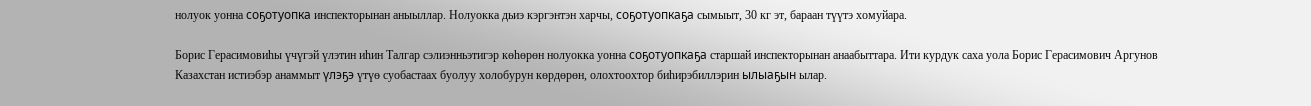нолуок уонна соҕотуопка инспекторынан аныыллар. Нолуокка дьиэ кэргэнтэн харчы, соҕотуопкаҕа сымыыт, 30 кг эт, бараан түүтэ хомуйара.

Борис Герасимовиһы үчүгэй үлэтин иһин Талгар сэлиэнньэтигэр көһөрөн нолуокка уонна соҕотуопкаҕа старшай инспекторынан анаабыттара. Ити курдук саха уола Борис Герасимович Аргунов Казахстан истиэбэр анаммыт үлэҕэ үтүө суобастаах буолуу холобурун көрдөрөн, олохтоохтор биһирэбиллэрин ылыаҕын ылар.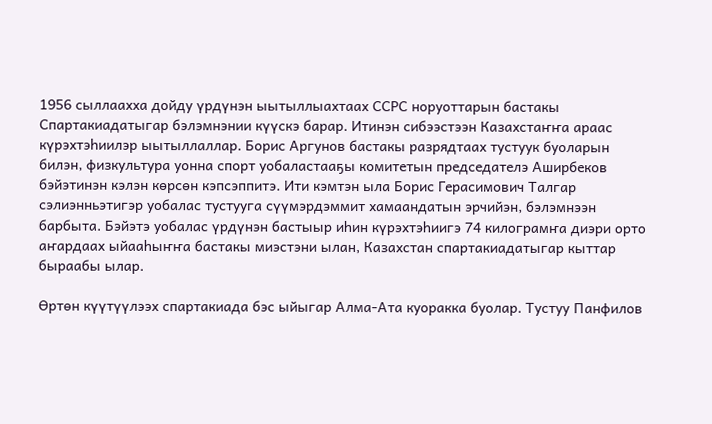1956 сыллаахха дойду үрдүнэн ыытыллыахтаах ССРС норуоттарын бастакы Спартакиадатыгар бэлэмнэнии күүскэ барар. Итинэн сибээстээн Казахстаҥҥа араас күрэхтэһиилэр ыытыллаллар. Борис Аргунов бастакы разрядтаах тустуук буоларын билэн, физкультура уонна спорт уобаластааҕы комитетын председателэ Аширбеков бэйэтинэн кэлэн көрсөн кэпсэппитэ. Ити кэмтэн ыла Борис Герасимович Талгар сэлиэнньэтигэр уобалас тустууга сүүмэрдэммит хамаандатын эрчийэн, бэлэмнээн барбыта. Бэйэтэ уобалас үрдүнэн бастыыр иһин күрэхтэһиигэ 74 килограмҥа диэри орто аҥардаах ыйааһыҥҥа бастакы миэстэни ылан, Казахстан спартакиадатыгар кыттар быраабы ылар.

Өртөн күүтүүлээх спартакиада бэс ыйыгар Алма-Ата куоракка буолар. Тустуу Панфилов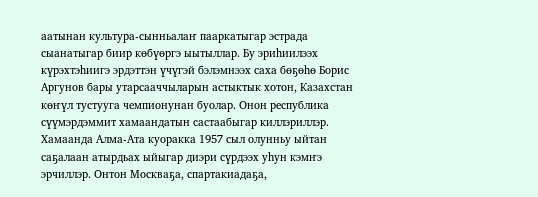аатынан культура-сынньалаҥ пааркатыгар эстрада сыанатыгар биир көбүөргэ ыытыллар. Бу эриһиилээх күрэхтэһиигэ эрдэттэн үчүгэй бэлэмнээх саха бөҕөһө Борис Аргунов бары утарсааччыларын астыктык хотон, Казахстан көҥүл тустууга чемпионунан буолар. Онон республика сүүмэрдэммит хамаандатын састаабыгар киллэриллэр. Хамаанда Алма-Ата куоракка 1957 сыл олунньу ыйтан саҕалаан атырдьах ыйыгар диэри сүрдээх уһун кэмҥэ эрчиллэр. Онтон Москваҕа, спартакиадаҕа,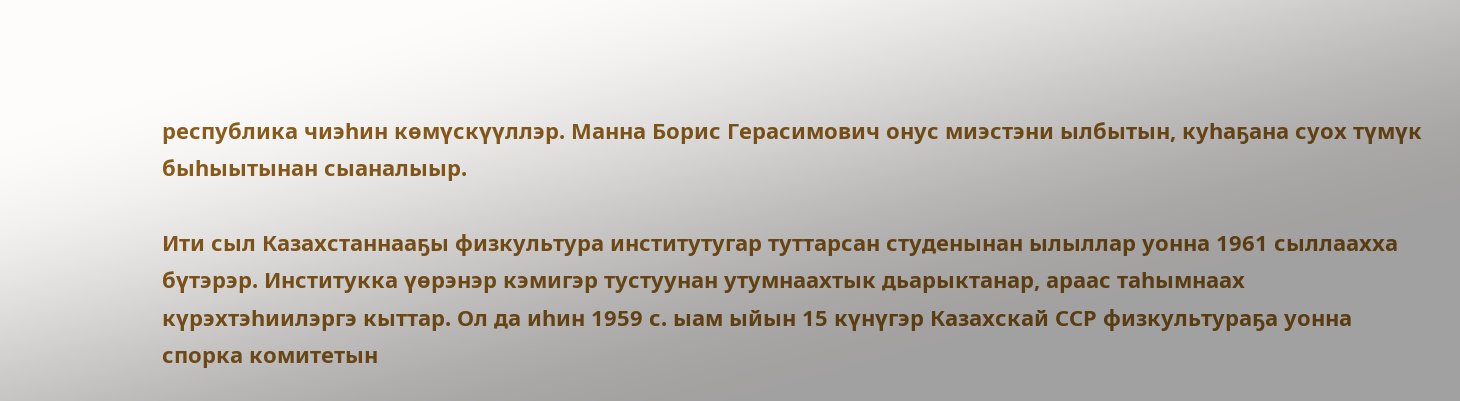республика чиэһин көмүскүүллэр. Манна Борис Герасимович онус миэстэни ылбытын, куһаҕана суох түмүк быһыытынан сыаналыыр.

Ити сыл Казахстаннааҕы физкультура институтугар туттарсан студенынан ылыллар уонна 1961 сыллаахха бүтэрэр. Институкка үөрэнэр кэмигэр тустуунан утумнаахтык дьарыктанар, араас таһымнаах күрэхтэһиилэргэ кыттар. Ол да иһин 1959 с. ыам ыйын 15 күнүгэр Казахскай ССР физкультураҕа уонна спорка комитетын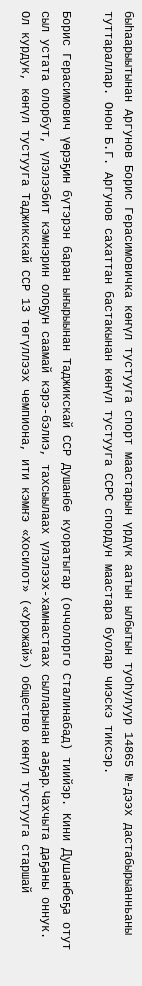быһаарыытынан Аргунов Борис Герасимовичка көҥүл тустууга спорт маастарын үрдүк аатын ылбытын туоһулуур 14865 №-дээх дастабырыанньаны туттараллар. Онон Б.Г. Аргунов сахаттан бастакынан көҥүл тустууга ССРС спордун маастара буолар чиэскэ тиксэр.

Борис Герасимович үөрэҕин бүтэрэн баран ыҥырыынан Таджикскай ССР Душанбе куоратыгар (оччолорго Сталинабад) тиийэр. Кини Душанбеҕа отут сыл устата олорбут, үлэлээбит кэмнэрин олоҕун саамай кэрэ-бэлиэ, тахсыылаах үлэлээх-хамнастаах сылларынан ааҕар. Чахчыта даҕаны оннук. Ол курдук, көҥүл тустууга Таджикскай ССР 13 төгүллээх чемпиона, ити кэмҥэ «Хосилот» («Урожай») общество көҥүл тустууга старшай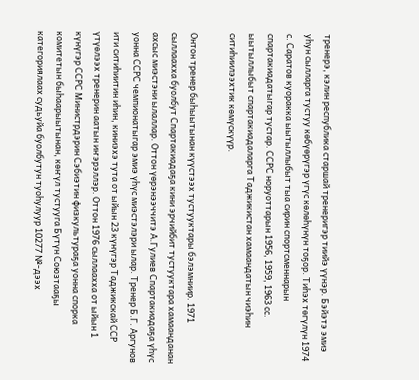тренерэ, кэлин республика старшай тренеригэр тиийэ үүнэр. Бэйэтэ эмиэ уһун сылларга тустуу көбүөрүгэр үгүс көлөһүнүн тоҕор. Тиһэх төгүлүн 1974 с. Саратов куоракка ыытыллыбыт тыа сирин спортсменнарын спартакиадатыгар тустар. ССРС норуоттарын 1956, 1959, 1963 сс. ыытыллыбыт спартакиадаларга Таджикистан хамаандатын чиэһин ситиһиилээхтик көмүскүүр.

Онтон тренер быһыытынан күүстээх тустууктары бэлэмниир. 1971 сыллаахха буолбут Спартакиадаҕа кини эрчийбит тустууктара хамаанданан ахсыс миэстэни ылаллар. Оттон үөрэнээччитэ А.Гулиев Спартакиадаҕа үһүс уонна ССРС чемпионатыгар эмиэ үһүс миэстэлэри ылар. Тренер Б.Г. Аргунов ити ситиһиитин иһин, киниэхэ тута от ыйын 23 күнүгэр Таджикскай ССР үтүөлээх тренерин аатын иҥэрэллэр. Оттон 1976 сыллаахха от ыйын 1 күнүгэр ССРС Министрдэрин Сэбиэтин физкультураҕа уонна спорка комитетын быһаарыытынан, көҥүл тустууга Бүтүн Союзтааҕы категориялаах судьуйа буолбутун туоһулуур 10277 №-дээх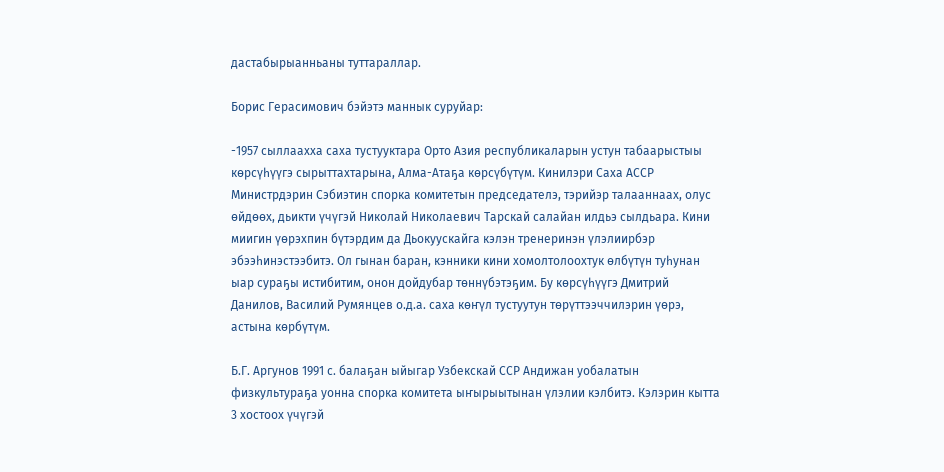дастабырыанньаны туттараллар.

Борис Герасимович бэйэтэ маннык суруйар:

-1957 сыллаахха саха тустууктара Орто Азия республикаларын устун табаарыстыы көрсүһүүгэ сырыттахтарына, Алма-Атаҕа көрсүбүтүм. Кинилэри Саха АССР Министрдэрин Сэбиэтин спорка комитетын председателэ, тэрийэр талааннаах, олус өйдөөх, дьикти үчүгэй Николай Николаевич Тарскай салайан илдьэ сылдьара. Кини миигин үөрэхпин бүтэрдим да Дьокуускайга кэлэн тренеринэн үлэлиирбэр эбээһинэстээбитэ. Ол гынан баран, кэнники кини хомолтолоохтук өлбүтүн туһунан ыар сураҕы истибитим, онон дойдубар төннүбэтэҕим. Бу көрсүһүүгэ Дмитрий Данилов, Василий Румянцев о.д.а. саха көҥүл тустуутун төрүттээччилэрин үөрэ, астына көрбүтүм.

Б.Г. Аргунов 1991 с. балаҕан ыйыгар Узбекскай ССР Андижан уобалатын физкультураҕа уонна спорка комитета ыҥырыытынан үлэлии кэлбитэ. Кэлэрин кытта 3 хостоох үчүгэй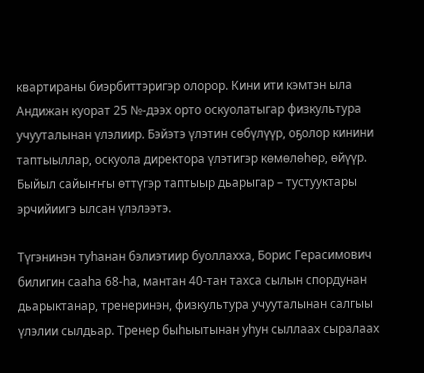квартираны биэрбиттэригэр олорор. Кини ити кэмтэн ыла Андижан куорат 25 №-дээх орто оскуолатыгар физкультура учууталынан үлэлиир. Бэйэтэ үлэтин сөбүлүүр, оҕолор кинини таптыыллар, оскуола директора үлэтигэр көмөлөһөр, өйүүр. Быйыл сайыҥҥы өттүгэр таптыыр дьарыгар – тустууктары эрчийиигэ ылсан үлэлээтэ.

Түгэнинэн туһанан бэлиэтиир буоллахха, Борис Герасимович билигин сааһа 68-һа, мантан 40-тан тахса сылын спордунан дьарыктанар, тренеринэн, физкультура учууталынан салгыы үлэлии сылдьар. Тренер быһыытынан уһун сыллаах сыралаах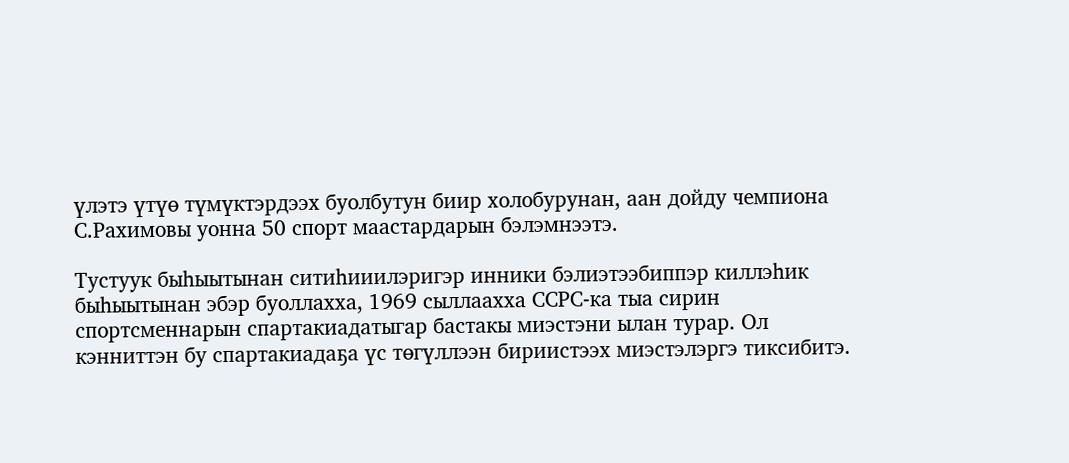үлэтэ үтүө түмүктэрдээх буолбутун биир холобурунан, аан дойду чемпиона С.Рахимовы уонна 50 спорт маастардарын бэлэмнээтэ.

Тустуук быһыытынан ситиһииилэригэр инники бэлиэтээбиппэр киллэһик быһыытынан эбэр буоллахха, 1969 сыллаахха ССРС-ка тыа сирин спортсменнарын спартакиадатыгар бастакы миэстэни ылан турар. Ол кэнниттэн бу спартакиадаҕа үс төгүллээн бириистээх миэстэлэргэ тиксибитэ.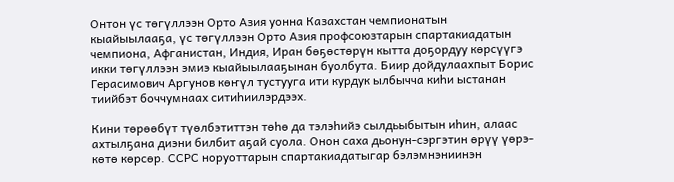Онтон үс төгүллээн Орто Азия уонна Казахстан чемпионатын кыайыылааҕа, үс төгүллээн Орто Азия профсоюзтарын спартакиадатын чемпиона, Афганистан, Индия, Иран бөҕөстөрүн кытта доҕордуу көрсүүгэ икки төгүллээн эмиэ кыайыылааҕынан буолбута. Биир дойдулаахпыт Борис Герасимович Аргунов көҥүл тустууга ити курдук ылбычча киһи ыстанан тиийбэт боччумнаах ситиһиилэрдээх.

Кини төрөөбүт түөлбэтиттэн төһө да тэлэһийэ сылдьыбытын иһин, алаас ахтылҕана диэни билбит аҕай суола. Онон саха дьонун-сэргэтин өрүү үөрэ-көтө көрсөр. ССРС норуоттарын спартакиадатыгар бэлэмнэниинэн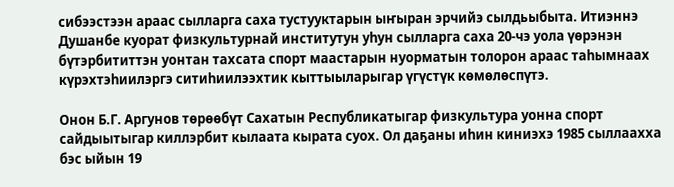сибээстээн араас сылларга саха тустууктарын ыҥыран эрчийэ сылдьыбыта. Итиэннэ Душанбе куорат физкультурнай институтун уһун сылларга саха 20-чэ уола үөрэнэн бүтэрбититтэн уонтан тахсата спорт маастарын нуорматын толорон араас таһымнаах күрэхтэһиилэргэ ситиһиилээхтик кыттыыларыгар үгүстүк көмөлөспүтэ.

Онон Б.Г. Аргунов төрөөбүт Сахатын Республикатыгар физкультура уонна спорт сайдыытыгар киллэрбит кылаата кырата суох. Ол даҕаны иһин киниэхэ 1985 сыллаахха бэс ыйын 19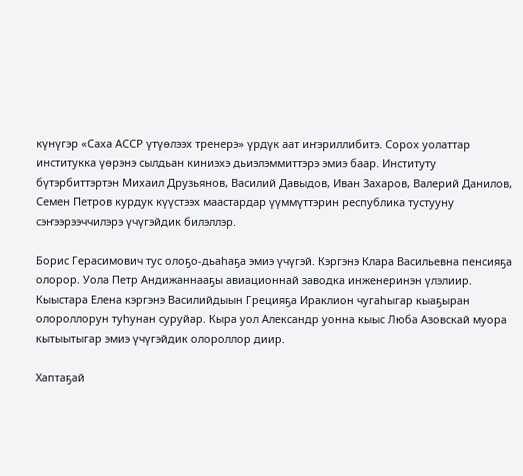күнүгэр «Саха АССР үтүөлээх тренерэ» үрдүк аат иҥэриллибитэ. Сорох уолаттар институкка үөрэнэ сылдьан киниэхэ дьиэлэммиттэрэ эмиэ баар. Институту бүтэрбиттэртэн Михаил Друзьянов, Василий Давыдов, Иван Захаров, Валерий Данилов, Семен Петров курдук күүстээх маастардар үүммүттэрин республика тустууну сэҥээрээччилэрэ үчүгэйдик билэллэр.

Борис Герасимович тус олоҕо-дьаһаҕа эмиэ үчүгэй. Кэргэнэ Клара Васильевна пенсияҕа олорор. Уола Петр Андижаннааҕы авиационнай заводка инженеринэн үлэлиир. Кыыстара Елена кэргэнэ Василийдыын Грецияҕа Ираклион чугаһыгар кыаҕыран олороллорун туһунан суруйар. Кыра уол Александр уонна кыыс Люба Азовскай муора кытыытыгар эмиэ үчүгэйдик олороллор диир.

Хаптаҕай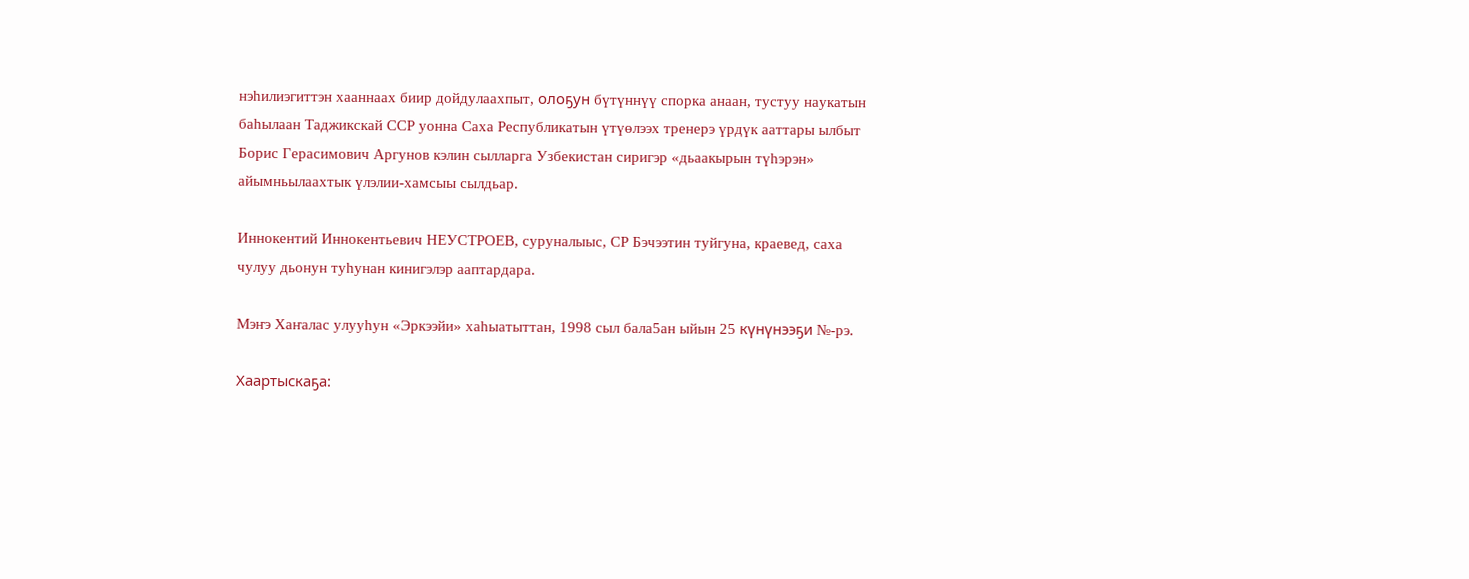нэһилиэгиттэн хааннаах биир дойдулаахпыт, олоҕун бүтүннүү спорка анаан, тустуу наукатын баһылаан Таджикскай ССР уонна Саха Республикатын үтүөлээх тренерэ үрдүк ааттары ылбыт Борис Герасимович Аргунов кэлин сылларга Узбекистан сиригэр «дьаакырын түһэрэн» айымньылаахтык үлэлии-хамсыы сылдьар.

Иннокентий Иннокентьевич НЕУСТРОЕВ, суруналыыс, СР Бэчээтин туйгуна, краевед, саха чулуу дьонун туһунан кинигэлэр ааптардара.

Мэҥэ Хаҥалас улууһун «Эркээйи» хаһыатыттан, 1998 сыл бала5ан ыйын 25 күнүнээҕи №-рэ.

Хаартыскаҕа: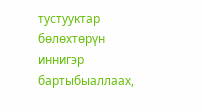тустууктар бөлөхтөрүн иннигэр бартыбыаллаах,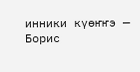инники күөҥҥэ — Борис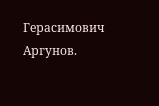Герасимович Аргунов.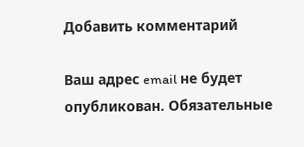Добавить комментарий

Ваш адрес email не будет опубликован. Обязательные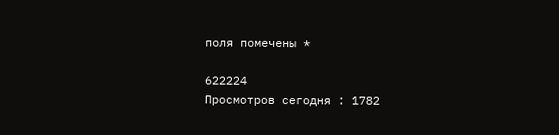поля помечены *

622224
Просмотров сегодня : 1782